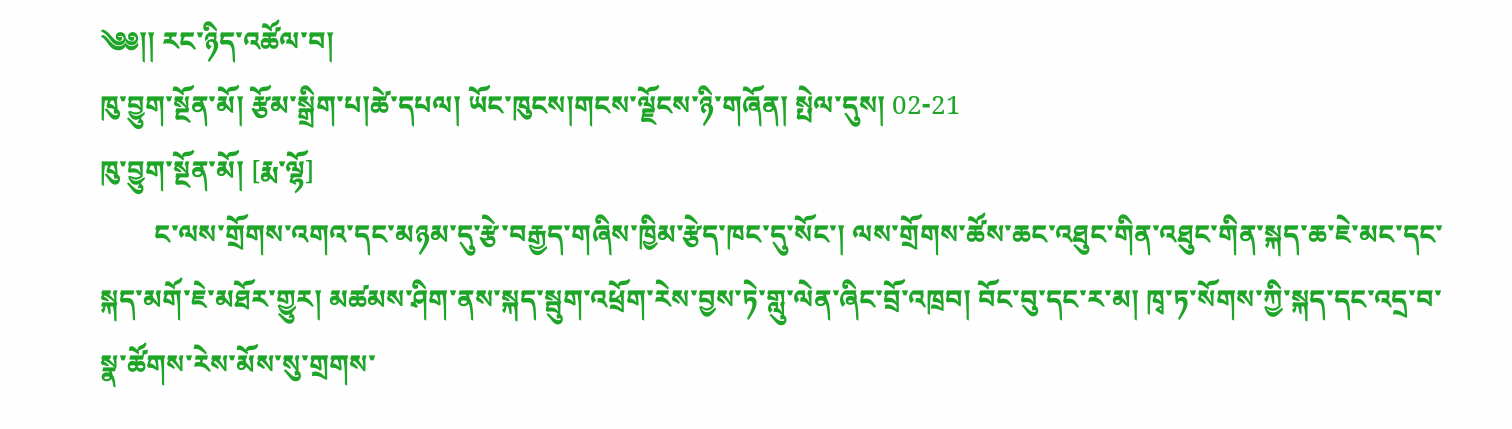༄༅།། རང་ཉིད་འཚོལ་བ།
ཁུ་བྱུག་སྔོན་མོ། རྩོམ་སྒྲིག་པ།ཚེ་དཔལ། ཡོང་ཁུངས།གངས་ལྗོངས་ཉི་གཞོན། སྤེལ་དུས། 02-21
ཁུ་བྱུག་སྔོན་མོ། [རྨ་ལྷོ]
        ང་ལས་གྲོགས་འགའ་དང་མཉམ་དུ་རྩེ་བརྒྱད་གཞིས་ཁྱིམ་རྩེད་ཁང་དུ་སོང་། ལས་གྲོགས་ཚོས་ཆང་འཐུང་གིན་འཐུང་གིན་སྐད་ཆ་ཇེ་མང་དང་སྐད་མགོ་ཇེ་མཐོར་གྱུར། མཚམས་ཤིག་ནས་སྐད་སྦུག་འཕྲོག་རེས་བྱས་ཏེ་གླུ་ལེན་ཞིང་བྲོ་འཁྲབ། བོང་བུ་དང་ར་མ། ཁྭ་ཏ་སོགས་ཀྱི་སྐད་དང་འདྲ་བ་སྣ་ཚོགས་རེས་མོས་སུ་གྲགས་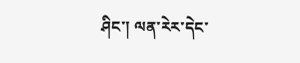ཤིང་། ལན་རེར་དེང་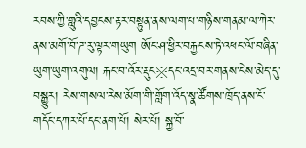རབས་ཀྱི་གླུའི་དབྱངས་རྟར་བསྟུན་ནས་ལག་པ་གཉིས་གནམ་ལ་ཀེར་ནས་མགོ་བོ་ཌ་རུ་ལྟར་གཡུག ཨོང་ཤ་ཕྱིར་བརྐྱངས་ཏེ་འཕང་ལོ་བཞིན་ཡུག་ཡུག་འགུལ། རྐང་བ་འོར་རྡུང※དང་འདྲ་བར་གནས་ངེས་མེད་དུ་བསྒྱུར། རེས་གསལ་རེས་མོག་གི་གློག་འོད་སྣ་ཚོགས་ཁྲོད་ནས་ངོ་གདོང་དཀར་པོ་དང་ནག་པོ། སེར་པོ། སྐྱ་བོ་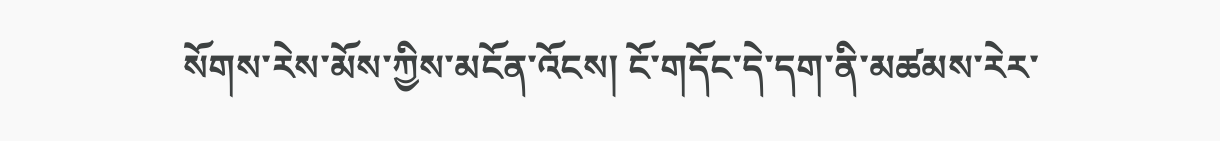སོགས་རེས་མོས་ཀྱིས་མངོན་འོངས། ངོ་གདོང་དེ་དག་ནི་མཚམས་རེར་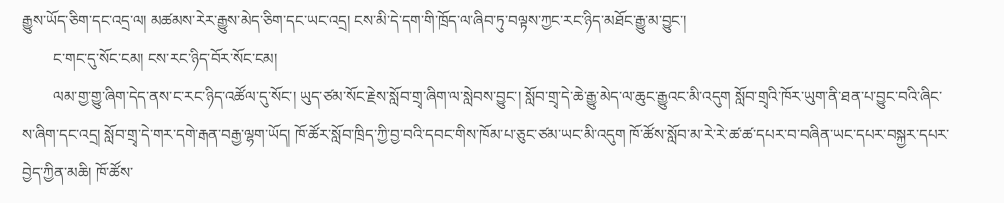རྒྱུས་ཡོད་ཅིག་དང་འདྲ་ལ། མཚམས་རེར་རྒྱུས་མེད་ཅིག་དང་ཡང་འདྲ། ངས་མི་དེ་དག་གི་ཁྲོད་ལ་ཞིབ་ཏུ་བལྟས་ཀྱང་རང་ཉིད་མཐོང་རྒྱུ་མ་བྱུང་།
        ང་གང་དུ་སོང་ངམ། ངས་རང་ཉིད་བོར་སོང་ངམ།
        ལམ་གྱ་གྱུ་ཞིག་དེད་ནས་ང་རང་ཉིད་འཚོལ་དུ་སོང་། ཡུད་ཙམ་སོང་རྗེས་སློབ་གྲྭ་ཞིག་ལ་སླེབས་བྱུང་། སློབ་གྲྭ་དེ་ཆེ་རྒྱུ་མེད་ལ་ཆུང་རྒྱུའང་མི་འདུག སློབ་གྲྭའི་ཁོར་ཡུག་ནི་ཐན་པ་བྱུང་བའི་ཞིང་ས་ཞིག་དང་འདྲ། སློབ་གྲྭ་དེ་གར་དགེ་རྒན་བརྒྱ་ལྷག་ཡོད། ཁོ་ཚོར་སློབ་ཁྲིད་ཀྱི་བྱ་བའི་དབང་གིས་ཁོམ་པ་ཅུང་ཙམ་ཡང་མི་འདུག ཁོ་ཚོས་སློབ་མ་རེ་རེ་ཚ་ཚ་དཔར་བ་བཞིན་ཡང་དཔར་བསྐྱར་དཔར་བྱེད་ཀྱིན་མཆི། ཁོ་ཚོས་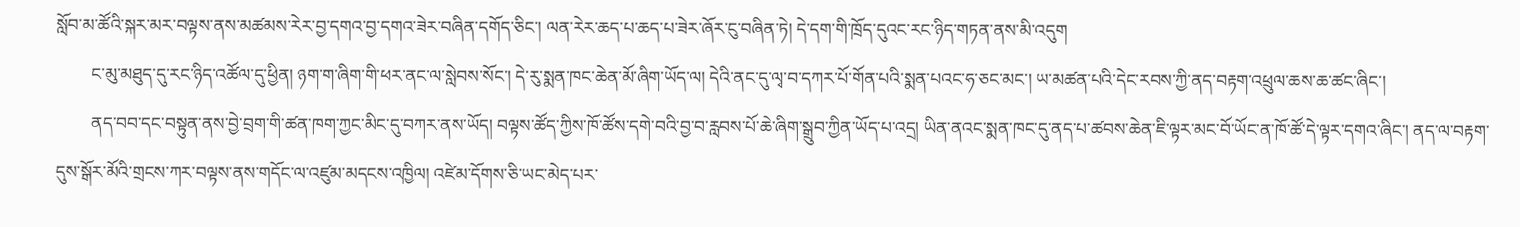སློབ་མ་ཚོའི་སྐར་མར་བལྟས་ནས་མཚམས་རེར་བྱ་དགའ་བྱ་དགའ་ཟེར་བཞིན་དགོད་ཅིང་། ལན་རེར་ཆད་པ་ཆད་པ་ཟེར་ཞོར་ངུ་བཞིན་ཏེ། དེ་དག་གི་ཁྲོད་དུའང་རང་ཉིད་གཏན་ནས་མི་འདུག
        ང་མུ་མཐུད་དུ་རང་ཉིད་འཚོལ་དུ་ཕྱིན། ཉག་ག་ཞིག་གི་ཕར་ནང་ལ་སླེབས་སོང་། དེ་རུ་སྨན་ཁང་ཆེན་མོ་ཞིག་ཡོད་ལ། དེའི་ནང་དུ་ལྭ་བ་དཀར་པོ་གོན་པའི་སྨན་པའང་ཧ་ཅང་མང་། ཡ་མཚན་པའི་དེང་རབས་ཀྱི་ནད་བརྟག་འཕྲུལ་ཆས་ཆ་ཚང་ཞིང་།
        ནད་བབ་དང་བསྟུན་ནས་བྱེ་བྲག་གི་ཚན་ཁག་ཀྱང་མིང་དུ་བཀར་ནས་ཡོད། བལྟས་ཚོད་ཀྱིས་ཁོ་ཚོས་དགེ་བའི་བྱ་བ་རླབས་པོ་ཆེ་ཞིག་སྒྲུབ་ཀྱིན་ཡོད་པ་འདྲ། ཡིན་ནའང་སྨན་ཁང་དུ་ནད་པ་ཚབས་ཆེན་ཇི་ལྟར་མང་བོ་ཡོང་ན་ཁོ་ཚོ་དེ་ལྟར་དགའ་ཞིང་། ནད་ལ་བརྟག་དུས་སྒོར་མོའི་གྲངས་ཀར་བལྟས་ནས་གདོང་ལ་འཛུམ་མདངས་འཁྱིལ། འཛེམ་དོགས་ཅི་ཡང་མེད་པར་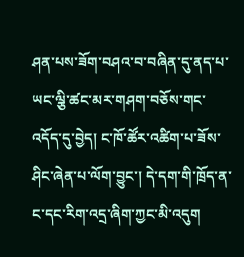ཤན་པས་ཟོག་བཤའ་བ་བཞིན་དུ་ནད་པ་ཡང་ལྕི་ཚང་མར་གཤག་བཅོས་གང་འདོད་དུ་བྱེད། ང་ཁོ་ཚོར་འཚིག་པ་ཟོས་ཤིང་ཞེན་པ་ལོག་བྱུང་། དེ་དག་གི་ཁྲོད་ན་ང་དང་རིག་འདྲ་ཞིག་ཀྱང་མི་འདུག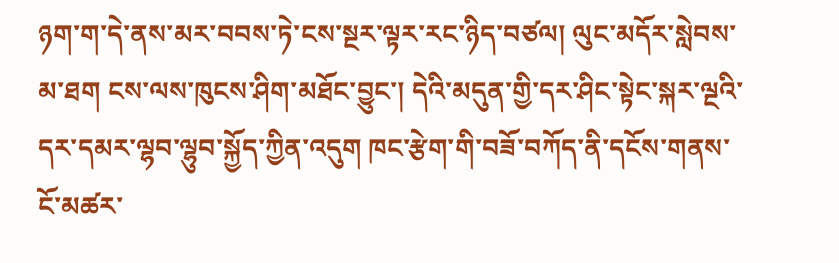ཉག་ག་དེ་ནས་མར་བབས་ཏེ་ངས་སྔར་ལྟར་རང་ཉིད་བཙལ། ལུང་མདོར་སླེབས་མ་ཐག ངས་ལས་ཁུངས་ཤིག་མཐོང་བྱུང་། དེའི་མདུན་གྱི་དར་ཤིང་སྟེང་སྐར་ལྔའི་དར་དམར་ལྷབ་ལྷུབ་སྐྱོད་ཀྱིན་འདུག ཁང་རྩེག་གི་བཟོ་བཀོད་ནི་དངོས་གནས་ངོ་མཚར་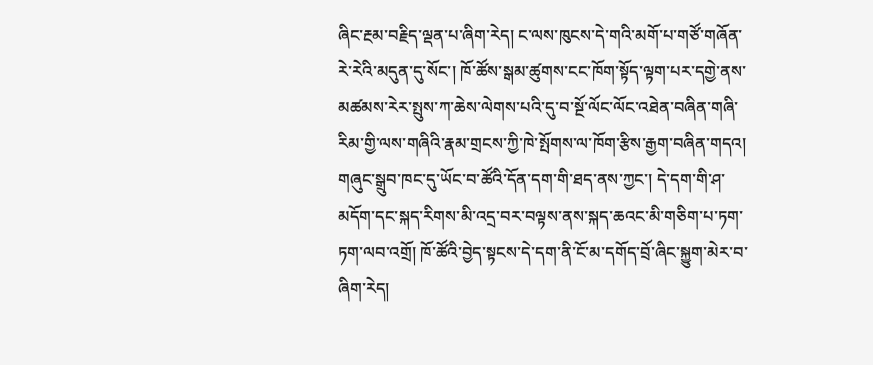ཞིང་རྔམ་བརྗིད་ལྡན་པ་ཞིག་རེད། ང་ལས་ཁུངས་དེ་གའི་མགོ་པ་གཙོ་གཞོན་རེ་རེའི་མདུན་དུ་སོང་། ཁོ་ཚོས་སྒམ་ཚུགས་ངང་ཁོག་སྟོད་ལྟག་པར་དགྱེ་ནས་མཚམས་རེར་སྤུས་ཀ་ཆེས་ལེགས་པའི་དུ་བ་སྔོ་ལོང་ལོང་འཐེན་བཞིན་གཞི་རིམ་གྱི་ལས་གཞིའི་རྣམ་གྲངས་ཀྱི་ཁེ་སྤོགས་ལ་ཁོག་རྩིས་རྒྱག་བཞིན་གདའ། གཞུང་སྒྲུབ་ཁང་དུ་ཡོང་བ་ཚོའི་དོན་དག་གི་ཐད་ནས་ཀྱང་། དེ་དག་གི་ཤ་མདོག་དང་སྐད་རིགས་མི་འདྲ་བར་བལྟས་ནས་སྐད་ཆའང་མི་གཅིག་པ་ཏག་ཏག་ལབ་འགྲོ། ཁོ་ཚོའི་བྱེད་སྟངས་དེ་དག་ནི་ངོ་མ་དགོད་བྲོ་ཞིང་སྐྱུག་མེར་བ་ཞིག་རེད།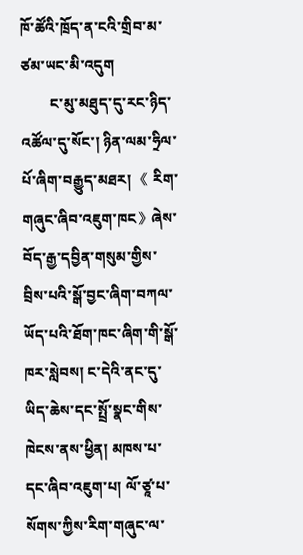ཁོ་ཚོའི་ཁྲོད་ན་ངའི་གྲིབ་མ་ཙམ་ཡང་མི་འདུག
        ང་མུ་མཐུད་དུ་རང་ཉིད་འཚོལ་དུ་སོང་། ཉིན་ལམ་ཧྲིལ་པོ་ཞིག་བརྒྱུད་མཐར། 《 རིག་གཞུང་ཞིབ་འཇུག་ཁང》ཞེས་བོད་རྒྱ་དབྱིན་གསུམ་གྱིས་བྲིས་པའི་སྒོ་བྱང་ཞིག་བཀལ་ཡོད་པའི་ཐོག་ཁང་ཞིག་གི་སྒོ་ཁར་སླེབས། ང་དེའི་ནང་དུ་ཡིད་ཆེས་དང་སྤྲོ་སྣང་གིས་ཁེངས་ནས་ཕྱིན། མཁས་པ་དང་ཞིབ་འཇུག་པ། ལོ་ཙཱ་པ་སོགས་ཀྱིས་རིག་གཞུང་ལ་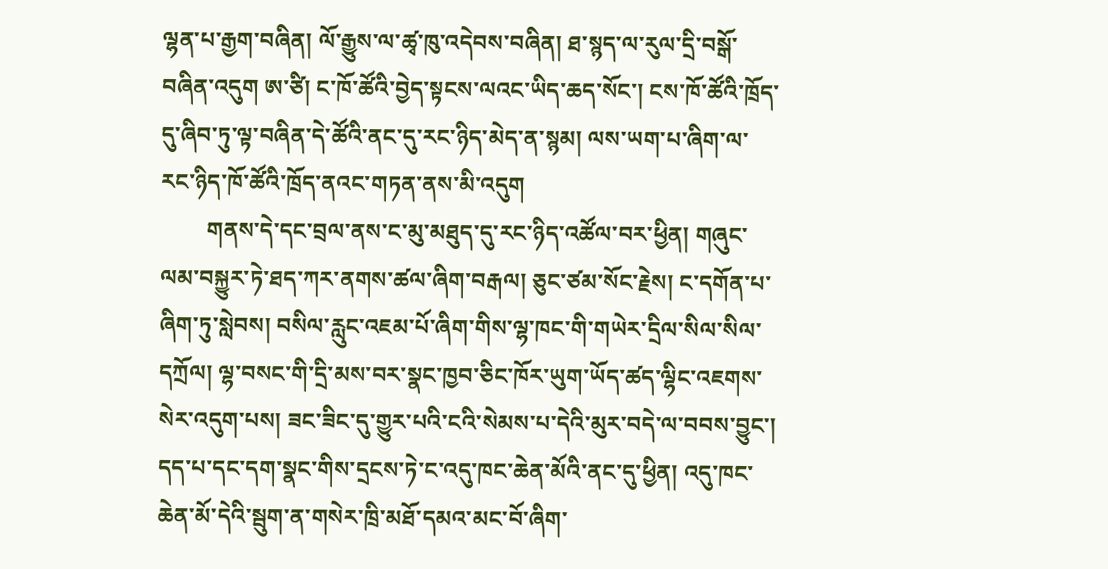ལྷན་པ་རྒྱག་བཞིན། ལོ་རྒྱུས་ལ་ཚྭ་ཁུ་འདེབས་བཞིན། ཐ་སྙད་ལ་རུལ་དྲི་བསྒོ་བཞིན་འདུག ཨ་ཙི། ང་ཁོ་ཚོའི་བྱེད་སྟངས་ལའང་ཡིད་ཆད་སོང་། ངས་ཁོ་ཚོའི་ཁྲོད་དུ་ཞིབ་ཏུ་ལྟ་བཞིན་དེ་ཚོའི་ནང་དུ་རང་ཉིད་མེད་ན་སྙམ། ལས་ཡག་པ་ཞིག་ལ་རང་ཉིད་ཁོ་ཚོའི་ཁྲོད་ནའང་གཏན་ནས་མི་འདུག
        གནས་དེ་དང་བྲལ་ནས་ང་མུ་མཐུད་དུ་རང་ཉིད་འཚོལ་བར་ཕྱིན། གཞུང་ལམ་བསྐྱུར་ཏེ་ཐད་ཀར་ནགས་ཚལ་ཞིག་བརྒལ། ཅུང་ཙམ་སོང་རྗེས། ང་དགོན་པ་ཞིག་ཏུ་སླེབས། བསིལ་རླུང་འཇམ་པོ་ཞིག་གིས་ལྷ་ཁང་གི་གཡེར་དྲིལ་སིལ་སིལ་དཀྲོལ། ལྷ་བསང་གི་དྲི་མས་བར་སྣང་ཁྱབ་ཅིང་ཁོར་ཡུག་ཡོད་ཚད་ལྷིང་འཇགས་སེར་འདུག་པས། ཟང་ཟིང་དུ་གྱུར་པའི་ངའི་སེམས་པ་དེའི་མུར་བདེ་ལ་བབས་བྱུང་། དད་པ་དང་དག་སྣང་གིས་དྲངས་ཏེ་ང་འདུ་ཁང་ཆེན་མོའི་ནང་དུ་ཕྱིན། འདུ་ཁང་ཆེན་མོ་དེའི་སྦུག་ན་གསེར་ཁྲི་མཐོ་དམའ་མང་བོ་ཞིག་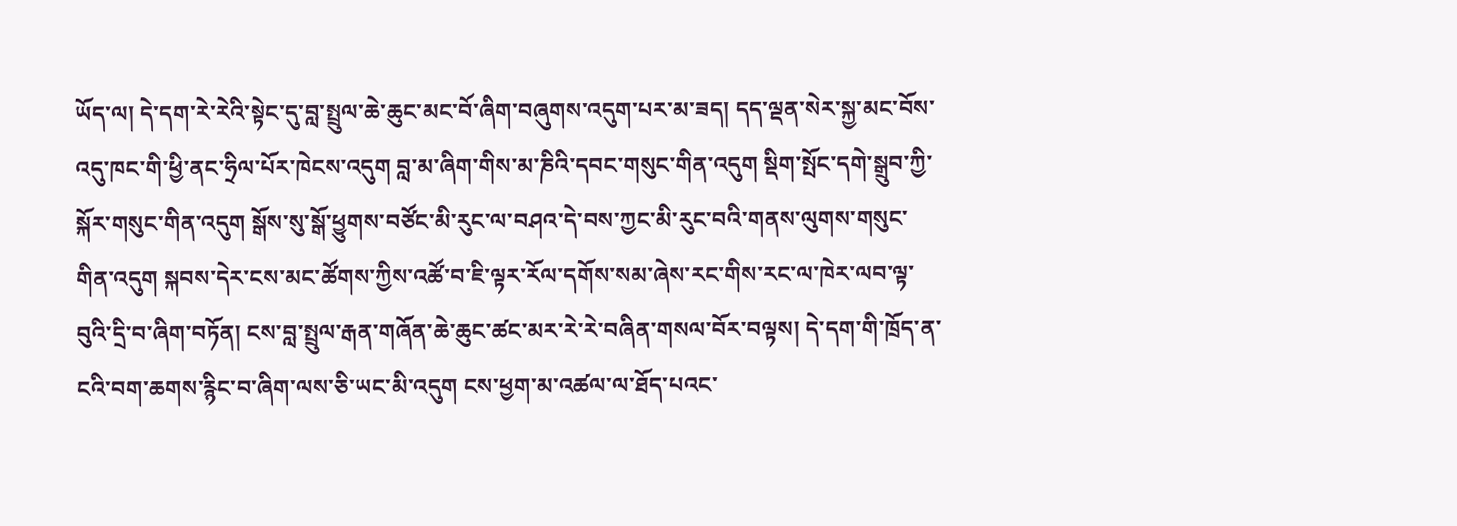ཡོད་ལ། དེ་དག་རེ་རེའི་སྟེང་དུ་བླ་སྤྲུལ་ཆེ་ཆུང་མང་བོ་ཞིག་བཞུགས་འདུག་པར་མ་ཟད། དད་ལྡན་སེར་སྐྱ་མང་བོས་འདུ་ཁང་གི་ཕྱི་ནང་ཧྲིལ་པོར་ཁེངས་འདུག བླ་མ་ཞིག་གིས་མ་ཎིའི་དབང་གསུང་གིན་འདུག སྡིག་སྤོང་དགེ་སྒྲུབ་ཀྱི་སྐོར་གསུང་གིན་འདུག སྒོས་སུ་སྒོ་ཕྱུགས་བཙོང་མི་རུང་ལ་བཤའ་དེ་བས་ཀྱང་མི་རུང་བའི་གནས་ལུགས་གསུང་གིན་འདུག སྐབས་དེར་ངས་མང་ཚོགས་ཀྱིས་འཚོ་བ་ཇི་ལྟར་རོལ་དགོས་སམ་ཞེས་རང་གིས་རང་ལ་ཁེར་ལབ་ལྟ་བུའི་དྲི་བ་ཞིག་བཏོན། ངས་བླ་སྤྲུལ་རྒན་གཞོན་ཆེ་ཆུང་ཚང་མར་རེ་རེ་བཞིན་གསལ་བོར་བལྟས། དེ་དག་གི་ཁྲོད་ན་ངའི་བག་ཆགས་རྙིང་བ་ཞིག་ལས་ཅི་ཡང་མི་འདུག ངས་ཕྱག་མ་འཚལ་ལ་ཐོད་པའང་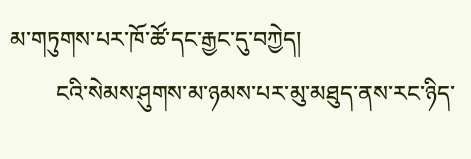མ་གཏུགས་པར་ཁོ་ཚོ་དང་རྒྱང་དུ་བཀྱེད།
        ངའི་སེམས་ཤུགས་མ་ཉམས་པར་མུ་མཐུད་ནས་རང་ཉིད་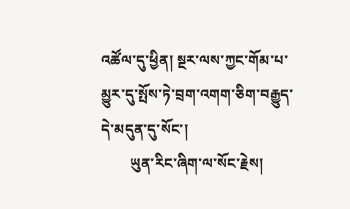འཚོལ་དུ་ཕྱིན། སྔར་ལས་ཀྱང་གོམ་པ་མྱུར་དུ་སྤོས་ཏེ་བྲག་འགག་ཅིག་བརྒྱུད་དེ་མདུན་དུ་སོང་།
        ཡུན་རིང་ཞིག་ལ་སོང་རྗེས།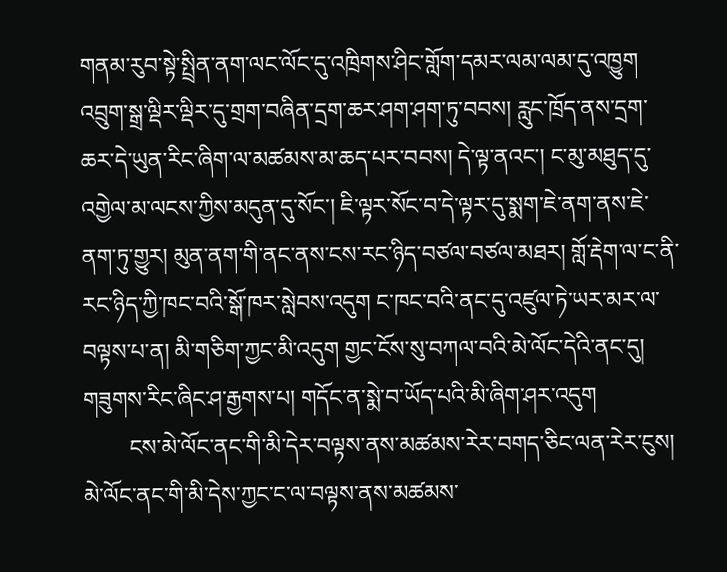གནམ་རུབ་སྟེ་སྤྲིན་ནག་ལང་ལོང་དུ་འཁྲིགས་ཤིང་གློག་དམར་ལམ་ལམ་དུ་འཁྱུག འབྲུག་སྒྲ་ལྡིར་ལྡིར་དུ་གྲག་བཞིན་དྲག་ཆར་ཤག་ཤག་ཏུ་བབས། རླུང་ཁྲོད་ནས་དྲག་ཆར་དེ་ཡུན་རིང་ཞིག་ལ་མཚམས་མ་ཆད་པར་བབས། དེ་ལྟ་ནའང་། ང་མུ་མཐུད་དུ་འགྱེལ་མ་ལངས་ཀྱིས་མདུན་དུ་སོང་། ཇི་ལྟར་སོང་བ་དེ་ལྟར་དུ་སྨག་ཇེ་ནག་ནས་ཇེ་ནག་ཏུ་གྱུར། མུན་ནག་གི་ནང་ནས་ངས་རང་ཉིད་བཙལ་བཙལ་མཐར། གློ་རྡེག་ལ་ང་ནི་རང་ཉིད་ཀྱི་ཁང་བའི་སྒོ་ཁར་སླེབས་འདུག ང་ཁང་བའི་ནང་དུ་འཛུལ་ཏེ་ཡར་མར་ལ་བལྟས་པ་ན། མི་གཅིག་ཀྱང་མི་འདུག གྱང་ངོས་སུ་བཀལ་བའི་མེ་ལོང་དེའི་ནང་དུ། གཟུགས་རིང་ཞིང་ཤ་རྒྱགས་པ། གདོང་ན་སྨེ་བ་ཡོད་པའི་མི་ཞིག་ཤར་འདུག
        ངས་མེ་ལོང་ནང་གི་མི་དེར་བལྟས་ནས་མཚམས་རེར་བགད་ཅིང་ལན་རེར་ངུས། མེ་ལོང་ནང་གི་མི་དེས་ཀྱང་ང་ལ་བལྟས་ནས་མཚམས་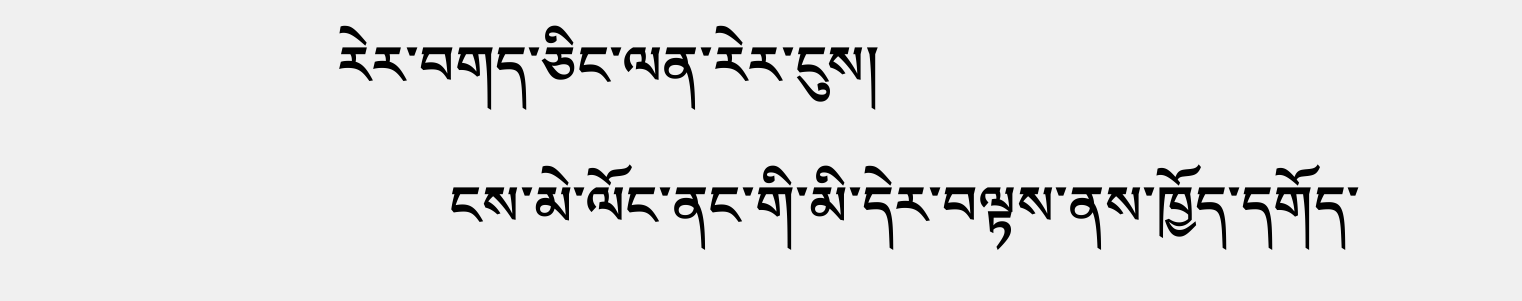རེར་བགད་ཅིང་ལན་རེར་ངུས།
        ངས་མེ་ལོང་ནང་གི་མི་དེར་བལྟས་ནས་ཁྱོད་དགོད་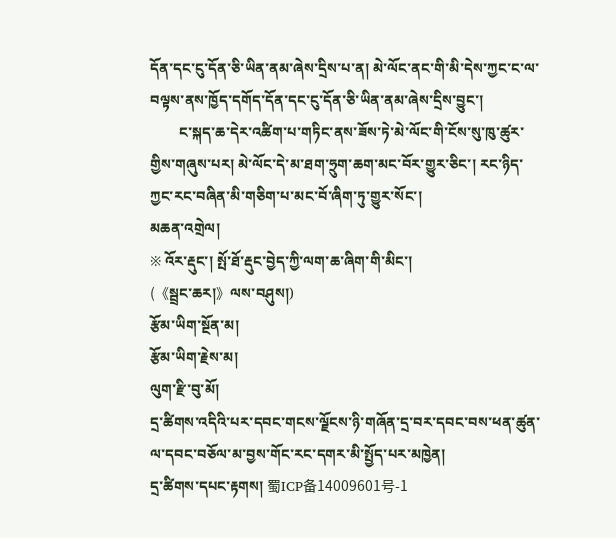དོན་དང་ངུ་དོན་ཅི་ཡིན་ནམ་ཞེས་དྲིས་པ་ན། མེ་ལོང་ནང་གི་མི་དེས་ཀྱང་ང་ལ་བལྟས་ནས་ཁྱོད་དགོད་དོན་དང་ངུ་དོན་ཅི་ཡིན་ནམ་ཞེས་དྲིས་བྱུང་།
        ང་སྐད་ཆ་དེར་འཚིག་པ་གཏིང་ནས་ཟོས་ཏེ་མེ་ལོང་གི་ངོས་སུ་ཁུ་ཚུར་གྱིས་གཞུས་པར། མེ་ལོང་དེ་མ་ཐག་ཧྲུག་ཆག་མང་བོར་གྱུར་ཅིང་། རང་ཉིད་ཀྱང་རང་བཞིན་མི་གཅིག་པ་མང་བོ་ཞིག་ཏུ་གྱུར་སོང་།
མཆན་འགྲེལ།
※ འོར་རྡུང་། སྤོ་ཐོ་རྡུང་བྱེད་ཀྱི་ལག་ཆ་ཞིག་གི་མིང་།
(《སྦྲང་ཆར།》ལས་བཤུས།)
རྩོམ་ཡིག་སྔོན་མ།
རྩོམ་ཡིག་རྗེས་མ།
ལུག་རྫི་བུ་མོ།
དྲ་ཚིགས་འདིའི་པར་དབང་གངས་ལྗོངས་ཉི་གཞོན་དྲ་བར་དབང་བས་ཕན་ཚུན་ལ་དབང་བཅོལ་མ་བྱས་གོང་རང་དགར་མི་སྤྱོད་པར་མཁྱེན།
དྲ་ཚིགས་དཔང་རྟགས། 蜀ICP备14009601号-1